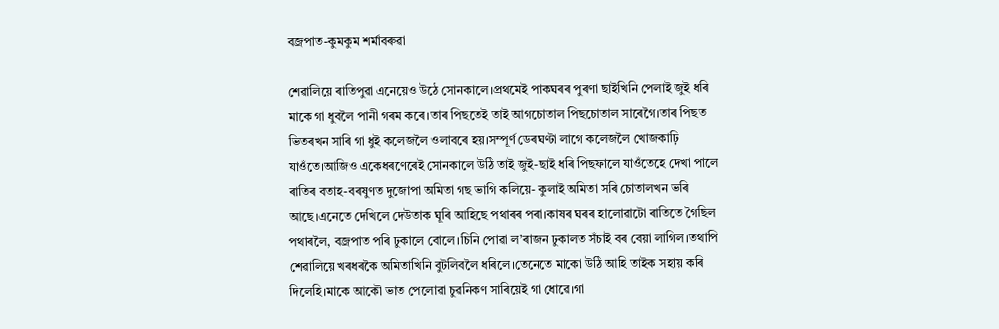বজ্ৰপাত-কুমকুম শৰ্মাবৰুৱা

শেৱালিয়ে ৰাতিপুৱা এনেয়েও উঠে সোনকালে।প্ৰথমেই পাকঘৰৰ পুৰণা ছাইখিনি পেলাই জুই ধৰি মাকে গা ধুবলৈ পানী গৰম কৰে।তাৰ পিছতেই তাই আগচোতাল পিছচোতাল সাৰেগৈ।তাৰ পিছত ভিতৰখন সাৰি গা ধুই কলেজলৈ ওলাবৰে হয়।সম্পূৰ্ণ ডেৰঘণ্টা লাগে কলেজলৈ খোজকাঢ়ি যাওঁতে।আজিও একেধৰণেৰেই সোনকালে উঠি তাই জুই-ছাই ধৰি পিছফালে যাওঁতেহে দেখা পালে ৰাতিৰ বতাহ-বৰষুণত দুজোপা অমিতা গছ ভাগি কলিয়ে- কুলাই অমিতা সৰি চোতালখন ভৰি আছে।এনেতে দেখিলে দেউতাক ঘূৰি আহিছে পথাৰৰ পৰা।কাষৰ ঘৰৰ হালোৱাটো ৰাতিতে গৈছিল পথাৰলৈ, বজ্ৰপাত পৰি ঢুকালে বোলে।চিনি পোৱা ল’ৰাজন ঢুকালত সঁচাই বৰ বেয়া লাগিল।তথাপি শেৱালিয়ে খৰধৰকৈ অমিতাখিনি বুটলিবলৈ ধৰিলে।তেনেতে মাকো উঠি আহি তাইক সহায় কৰি দিলেহি।মাকে আকৌ ভাত পেলোৱা চুৱনিকণ সাৰিয়েই গা ধোৱে।গা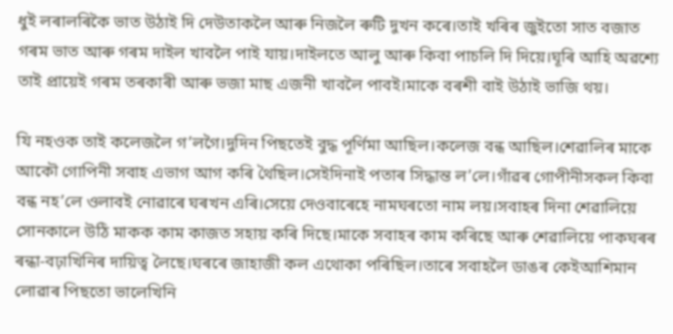ধুই লৰালৰিকৈ ভাত উঠাই দি দেউতাকলৈ আৰু নিজলৈ ৰুটি দুখন কৰে।তাই খৰিৰ জুইতো সাত বজাত গৰম ভাত আৰু গৰম দাইল খাবলৈ পাই যায়।দাইলতে আলু আৰু কিবা পাচলি দি দিয়ে।ঘূৰি আহি অৱশ্যে তাই প্ৰায়েই গৰম তৰকাৰী আৰু ভজা মাছ এজনী খাবলৈ পাবই।মাকে বৰশী বাই উঠাই ভাজি থয়।

যি নহওক তাই কলেজলৈ গ’লগৈ।দুদিন পিছতেই বুদ্ধ পূৰ্ণিমা আছিল।কলেজ বন্ধ আছিল।শেৱালিৰ মাকে আকৌ গোপিনী সবাহ এভাগ আগ কৰি থৈছিল।সেইদিনাই পতাৰ সিদ্ধান্ত ল’লে।গাঁৱৰ গোপীনীসকল কিবা বন্ধ নহ’লে ওলাবই নোৱাৰে ঘৰখন এৰি।সেয়ে দেওবাৰেহে নামঘৰতো নাম লয়।সবাহৰ দিনা শেৱালিয়ে সোনকালে উঠি মাকক কাম কাজত সহায় কৰি দিছে।মাকে সবাহৰ কাম কৰিছে আৰু শেৱালিয়ে পাকঘৰৰ ৰন্ধা-বঢ়াখিনিৰ দায়িত্ব লৈছে।ঘৰৰে জাহাজী কল এথোকা পৰিছিল।তাৰে সবাহলৈ ডাঙৰ কেইআশিমান লোৱাৰ পিছতো ভালেখিনি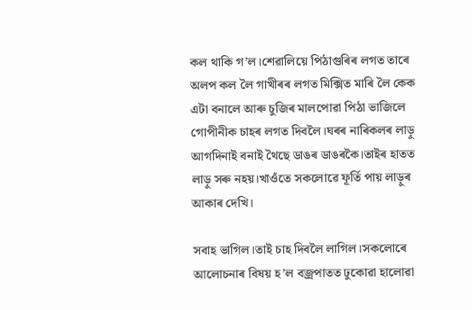কল থাকি গ’ল।শেৱালিয়ে পিঠাগুৰিৰ লগত তাৰে অলপ কল লৈ গাখীৰৰ লগত মিক্সিত মাৰি লৈ কেক এটা বনালে আৰু চুজিৰ মালপোৱা পিঠা ভাজিলে গোপীনীক চাহৰ লগত দিবলৈ।ঘৰৰ নাৰিকলৰ লাড়ু আগদিনাই বনাই থৈছে ডাঙৰ ডাঙৰকৈ।তাইৰ হাতত লাড়ু সৰু নহয়।খাওঁতে সকলোৱে ফূৰ্তি পায় লাড়ুৰ আকাৰ দেখি।

সবাহ ভাগিল।তাই চাহ দিবলৈ লাগিল।সকলোৰে আলোচনাৰ বিষয় হ’ল বজ্ৰপাতত ঢুকোৱা হালোৱা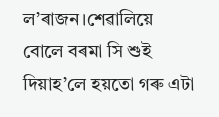ল’ৰাজন।শেৱালিয়ে বোলে বৰমা সি শুই দিয়াহ’লে হয়তো গৰু এটা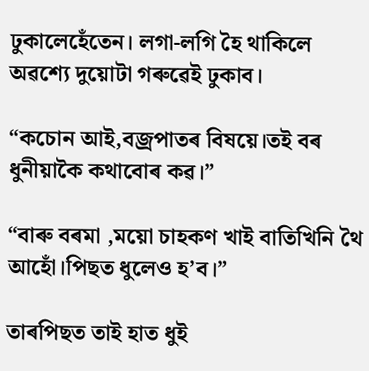ঢুকালেহেঁতেন। লগা-লগি হৈ থাকিলে অৱশ্যে দুয়োটা গৰুৱেই ঢুকাব।

“কচোন আই,বজ্ৰপাতৰ বিষয়ে।তই বৰ ধুনীয়াকৈ কথাবোৰ কৱ।”

“বাৰু বৰমা ,ময়ো চাহকণ খাই বাতিখিনি থৈ আহোঁ।পিছত ধুলেও হ’ব।”

তাৰপিছত তাই হাত ধুই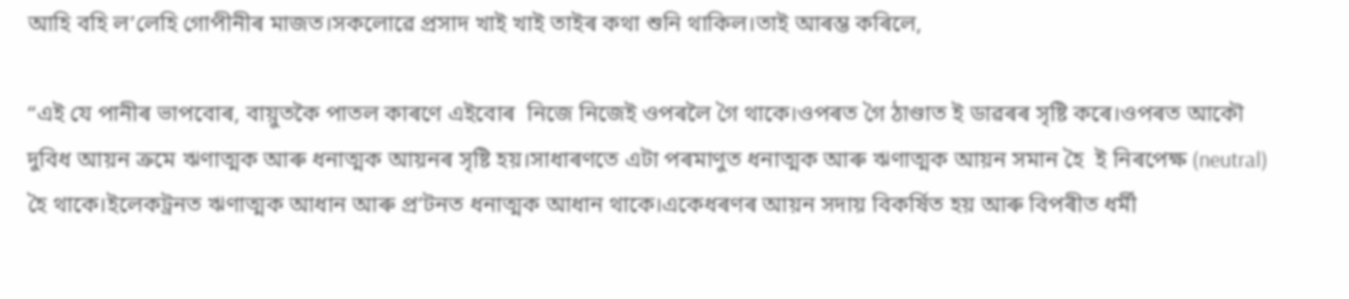আহি বহি ল’লেহি গোপীনীৰ মাজত।সকলোৱে প্ৰসাদ খাই খাই তাইৰ কথা শুনি থাকিল।তাই আৰম্ভ কৰিলে,

“এই যে পানীৰ ভাপবোৰ, বায়ুতকৈ পাতল কাৰণে এইবোৰ  নিজে নিজেই ওপৰলৈ গৈ থাকে।ওপৰত গৈ ঠাণ্ডাত ই ডাৱৰৰ সৃষ্টি কৰে।ওপৰত আকৌ দুবিধ আয়ন ক্ৰমে ঋণাত্মক আৰু ধনাত্মক আয়নৰ সৃষ্টি হয়।সাধাৰণতে এটা পৰমাণুত ধনাত্মক আৰু ঋণাত্মক আয়ন সমান হৈ  ই নিৰপেক্ষ (neutral) হৈ থাকে।ইলেকট্ৰনত ঋণাত্মক আধান আৰু প্ৰ’টনত ধনাত্মক আধান থাকে।একেধৰণৰ আয়ন সদায় বিকৰ্ষিত হয় আৰু বিপৰীত ধৰ্মী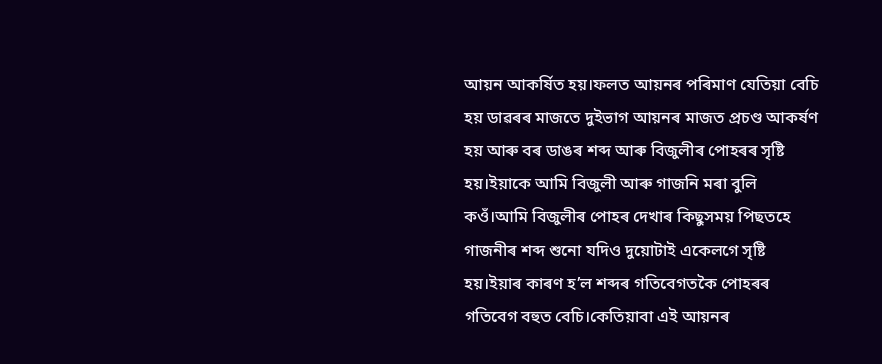আয়ন আকৰ্ষিত হয়।ফলত আয়নৰ পৰিমাণ যেতিয়া বেচি হয় ডাৱৰৰ মাজতে দুইভাগ আয়নৰ মাজত প্ৰচণ্ড আকৰ্ষণ হয় আৰু বৰ ডাঙৰ শব্দ আৰু বিজুলীৰ পোহৰৰ সৃষ্টি হয়।ইয়াকে আমি বিজুলী আৰু গাজনি মৰা বুলি কওঁ।আমি বিজুলীৰ পোহৰ দেখাৰ কিছুসময় পিছতহে গাজনীৰ শব্দ শুনো যদিও দুয়োটাই একেলগে সৃষ্টি হয়।ইয়াৰ কাৰণ হ’ল শব্দৰ গতিবেগতকৈ পোহৰৰ গতিবেগ বহুত বেচি।কেতিয়াবা এই আয়নৰ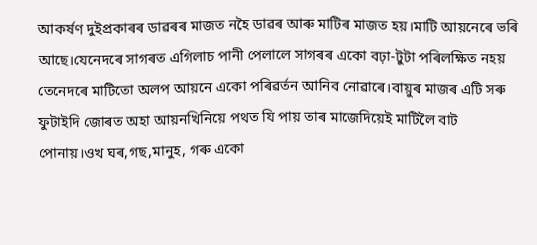আকৰ্ষণ দুইপ্ৰকাৰৰ ডাৱৰৰ মাজত নহৈ ডাৱৰ আৰু মাটিৰ মাজত হয়।মাটি আয়নেৰে ভৰি আছে।যেনেদৰে সাগৰত এগিলাচ পানী পেলালে সাগৰৰ একো বঢ়া-টুটা পৰিলক্ষিত নহয় তেনেদৰে মাটিতো অলপ আয়নে একো পৰিৱৰ্তন আনিব নোৱাৰে।বায়ুৰ মাজৰ এটি সৰু  ফুটাইদি জোৰত অহা আয়নখিনিয়ে পথত যি পায় তাৰ মাজেদিয়েই মাটিলৈ বাট পোনায়।ওখ ঘৰ,গছ,মানুহ, গৰু একো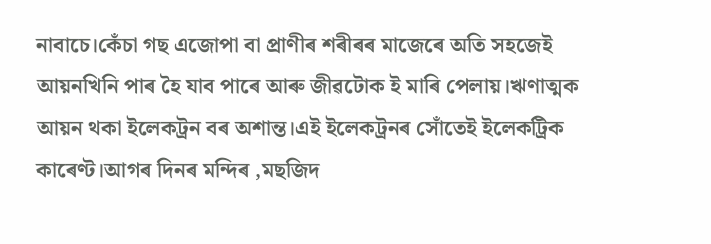নাবাচে।কেঁচা গছ এজোপা বা প্ৰাণীৰ শৰীৰৰ মাজেৰে অতি সহজেই আয়নখিনি পাৰ হৈ যাব পাৰে আৰু জীৱটোক ই মাৰি পেলায়।ঋণাত্মক আয়ন থকা ইলেকট্ৰন বৰ অশান্ত।এই ইলেকট্ৰনৰ সোঁতেই ইলেকট্ৰিক কাৰেণ্ট।আগৰ দিনৰ মন্দিৰ ,মছজিদ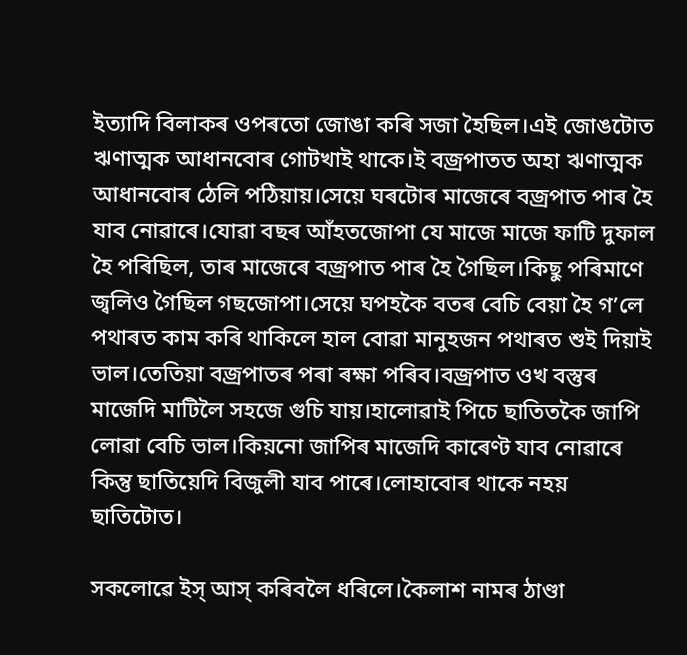ইত্যাদি বিলাকৰ ওপৰতো জোঙা কৰি সজা হৈছিল।এই জোঙটোত ঋণাত্মক আধানবোৰ গোটখাই থাকে।ই বজ্ৰপাতত অহা ঋণাত্মক আধানবোৰ ঠেলি পঠিয়ায়।সেয়ে ঘৰটোৰ মাজেৰে বজ্ৰপাত পাৰ হৈ যাব নোৱাৰে।যোৱা বছৰ আঁহতজোপা যে মাজে মাজে ফাটি দুফাল হৈ পৰিছিল, তাৰ মাজেৰে বজ্ৰপাত পাৰ হৈ গৈছিল।কিছু পৰিমাণে জ্বলিও গৈছিল গছজোপা।সেয়ে ঘপহকৈ বতৰ বেচি বেয়া হৈ গ’লে পথাৰত কাম কৰি থাকিলে হাল বোৱা মানুহজন পথাৰত শুই দিয়াই ভাল।তেতিয়া বজ্ৰপাতৰ পৰা ৰক্ষা পৰিব।বজ্ৰপাত ওখ বস্তুৰ মাজেদি মাটিলৈ সহজে গুচি যায়।হালোৱাই পিচে ছাতিতকৈ জাপি লোৱা বেচি ভাল।কিয়নো জাপিৰ মাজেদি কাৰেণ্ট যাব নোৱাৰে কিন্তু ছাতিয়েদি বিজুলী যাব পাৰে।লোহাবোৰ থাকে নহয় ছাতিটোত।

সকলোৱে ইস্ আস্ কৰিবলৈ ধৰিলে।কৈলাশ নামৰ ঠাণ্ডা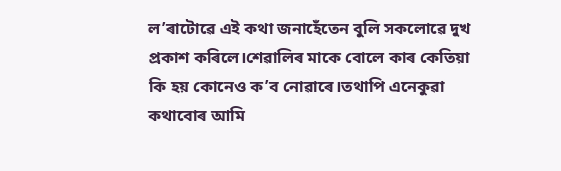ল’ৰাটোৱে এই কথা জনাহেঁতেন বুলি সকলোৱে দুখ প্ৰকাশ কৰিলে।শেৱালিৰ মাকে বোলে কাৰ কেতিয়া কি হয় কোনেও ক’ব নোৱাৰে।তথাপি এনেকুৱা কথাবোৰ আমি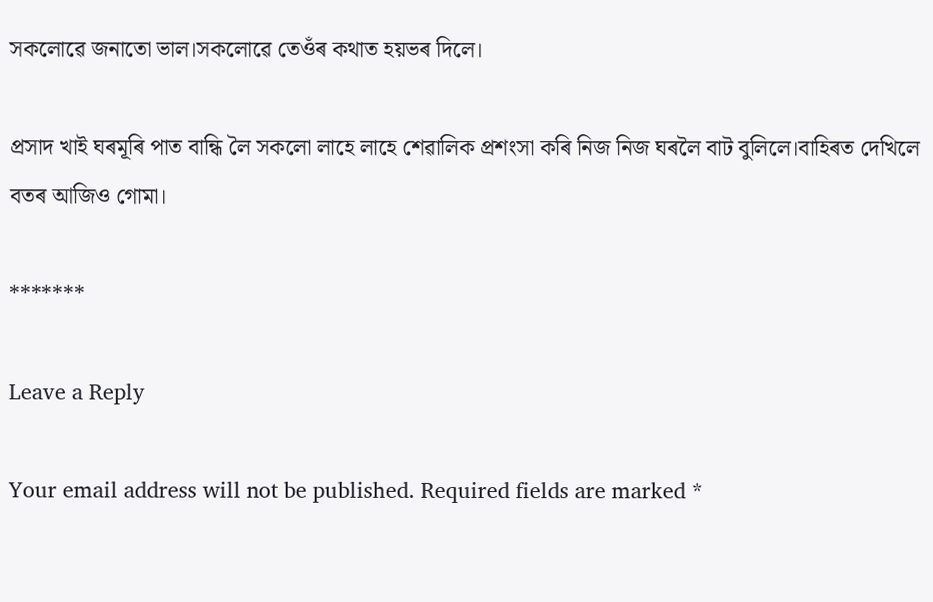সকলোৱে জনাতো ভাল।সকলোৱে তেওঁৰ কথাত হয়ভৰ দিলে।

প্ৰসাদ খাই ঘৰমূৰি পাত বান্ধি লৈ সকলো লাহে লাহে শেৱালিক প্ৰশংসা কৰি নিজ নিজ ঘৰলৈ বাট বুলিলে।বাহিৰত দেখিলে বতৰ আজিও গোমা।

*******

Leave a Reply

Your email address will not be published. Required fields are marked *